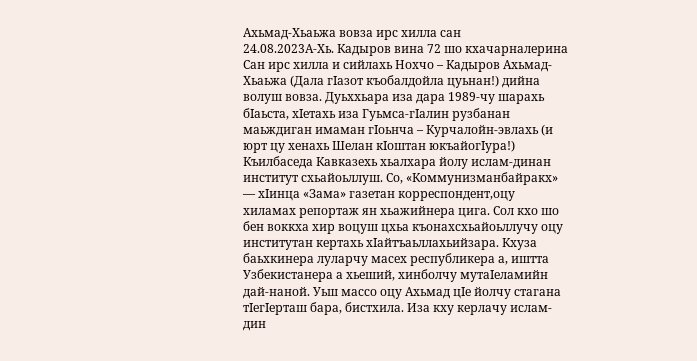Ахьмад-Хьаьжа вовза ирс хилла сан
24.08.2023А-Хь. Кадыров вина 72 шо кхачарналерина
Сан ирс хилла и сийлахь Нохчо – Кадыров Ахьмад-Хьаьжа (Дала гIазот къобалдойла цуьнан!) дийна волуш вовза. Дуьххьара иза дара 1989-чу шарахь бIаьста, хIетахь иза Гуьмса-гIалин рузбанан маьждиган имаман гIоьнча – Курчалойн-эвлахь (и юрт цу хенахь Шелан кIоштан юкъайогIура!) Къилбаседа Кавказехь хьалхара йолу ислам-динан институт схьайоьллуш. Со, «Коммунизманбайракх» — хIинца «Зама» газетан корреспондент,оцу хиламах репортаж ян хьажийнера цига. Сол кхо шо бен воккха хир воцуш цхьа къонахсхьайоьллучу оцу институтан кертахь хIайтъаьллахьийзара. Кхуза баьхкинера луларчу масех республикера а, иштта Узбекистанера а хьеший, хинболчу мутаIеламийн дай-наной. Уьш массо оцу Ахьмад цIе йолчу стагана тIегIерташ бара, бистхила. Иза кху керлачу ислам-дин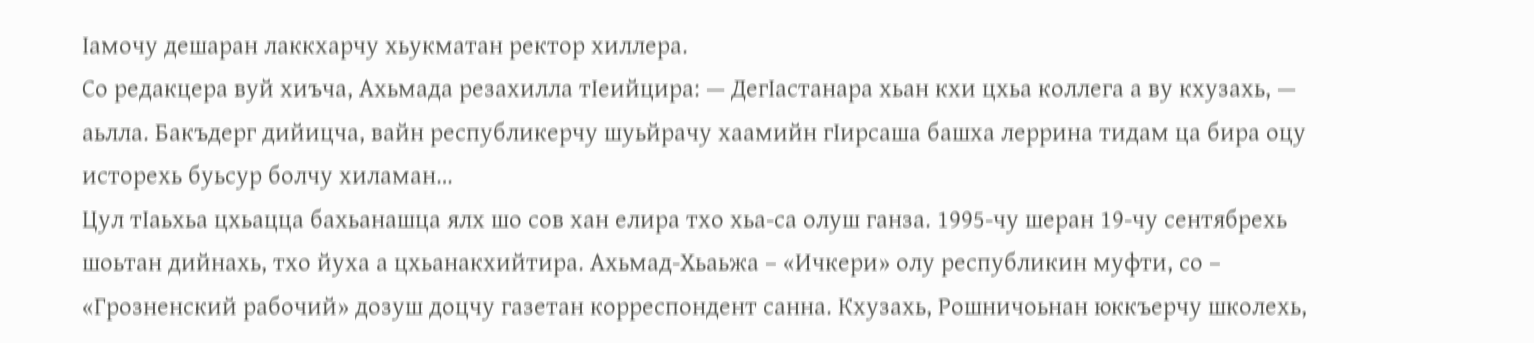Iамочу дешаран лаккхарчу хьукматан ректор хиллера.
Со редакцера вуй хиъча, Ахьмада резахилла тIеийцира: — ДегIастанара хьан кхи цхьа коллега а ву кхузахь, — аьлла. Бакъдерг дийицча, вайн республикерчу шуьйрачу хаамийн гIирсаша башха леррина тидам ца бира оцу исторехь буьсур болчу хиламан…
Цул тIаьхьа цхьацца бахьанашца ялх шо сов хан елира тхо хьа-са олуш ганза. 1995-чу шеран 19-чу сентябрехь шоьтан дийнахь, тхо йуха а цхьанакхийтира. Ахьмад-Хьаьжа – «Ичкери» олу республикин муфти, со – «Грозненский рабочий» дозуш доцчу газетан корреспондент санна. Кхузахь, Рошничоьнан юккъерчу школехь,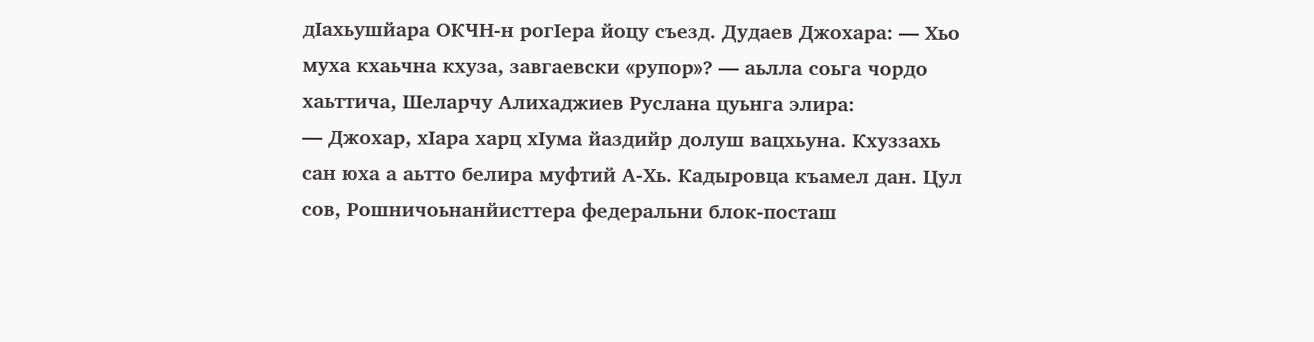дIахьушйара ОКЧН-н рогIера йоцу съезд. Дудаев Джохара: — Хьо муха кхаьчна кхуза, завгаевски «рупор»? — аьлла соьга чордо хаьттича, Шеларчу Алихаджиев Руслана цуьнга элира:
— Джохар, хIара харц хIума йаздийр долуш вацхьуна. Кхуззахь сан юха а аьтто белира муфтий А-Хь. Кадыровца къамел дан. Цул сов, Рошничоьнанйисттера федеральни блок-посташ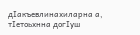дIакъевлинахиларна а, тIетоьхнна догIуш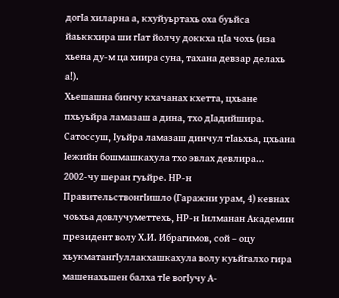догIа хиларна а, кхуйуьртахь оха буьйса йаьккхира ши гIат йолчу доккха цIа чохь (иза хьена ду-м ца хиира суна, тахана девзар делахь а!).
Хьешашна бинчу кхачанах кхетта, цхьане пхьуьйра ламазаш а дина, тхо дIадийшира. Сатоссуш, Iуьйра ламазаш динчул тIаьхьа, цхьана Iежийн бошмашкахула тхо эвлах девлира…
2002-чу шеран гуьйре. НР-н ПравительствонгIишло (Гаражни урам, 4) кевнах чоьхьа довлучуметтехь, НР-н Iилманан Академин президент волу Х.И. Ибрагимов, сой – оцу хьукматангIуллакхашкахула волу куьйгалхо гира машенахьшен балха тIе вогIучу А-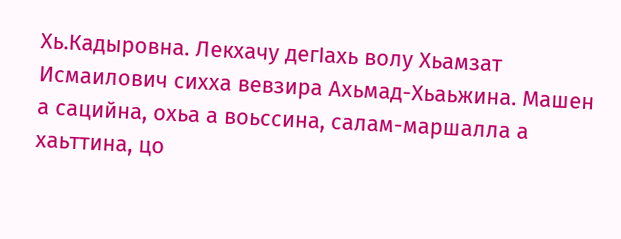Хь.Кадыровна. Лекхачу дегIахь волу Хьамзат Исмаилович сихха вевзира Ахьмад-Хьаьжина. Машен а сацийна, охьа а воьссина, салам-маршалла а хаьттина, цо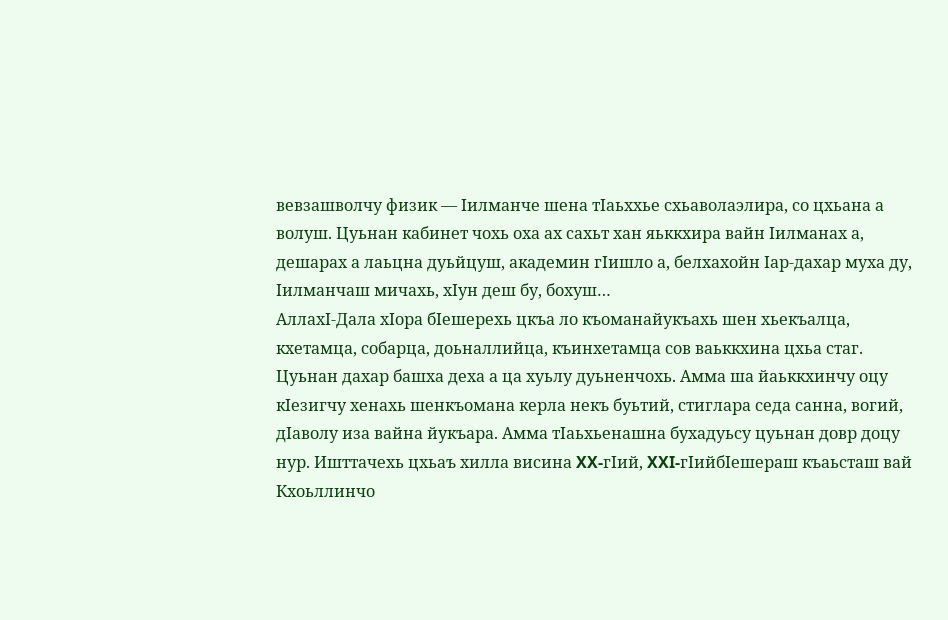вевзашволчу физик — Iилманче шена тIаьххье схьаволаэлира, со цхьана а волуш. Цуьнан кабинет чохь оха ах сахьт хан яьккхира вайн Iилманах а, дешарах а лаьцна дуьйцуш, академин гIишло а, белхахойн Iар-дахар муха ду, Iилманчаш мичахь, хIун деш бу, бохуш…
АллахI-Дала хIора бIешерехь цкъа ло къоманайукъахь шен хьекъалца, кхетамца, собарца, доьналлийца, къинхетамца сов ваьккхина цхьа стаг. Цуьнан дахар башха деха а ца хуьлу дуьненчохь. Амма ша йаьккхинчу оцу кIезигчу хенахь шенкъомана керла некъ буьтий, стиглара седа санна, вогий, дIаволу иза вайна йукъара. Амма тIаьхьенашна бухадуьсу цуьнан довр доцу нур. Ишттачехь цхьаъ хилла висина XX-гIий, XXI-гIийбIешераш къаьсташ вай Кхоьллинчо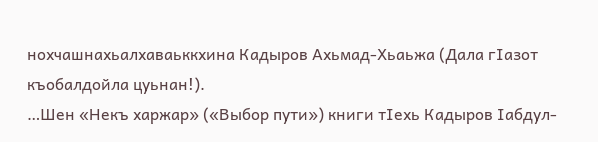нохчашнахьалхаваьккхина Кадыров Ахьмад-Хьаьжа (Дала гIазот къобалдойла цуьнан!).
…Шен «Некъ харжар» («Выбор пути») книги тIехь Кадыров Iабдул-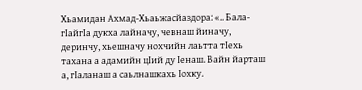Хьамидан Ахмад-Хьаьжасйаздора: «.. Бала-гIайгIа дукха лайначу, чевнаш йиначу, деринчу, хьешначу нохчийн лаьтта тIехь тахана а адамийн цIий ду Iенаш. Вайн йарташ а, гIаланаш а саьлнашкахь Iохку.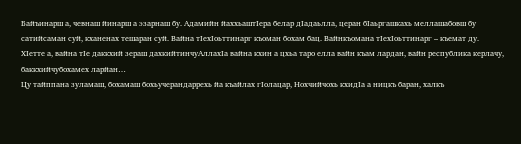Байъинарш а, чевнаш йинарш а эзарнаш бу. Адамийн йаххьаштIера белар дIадаьлла, церан бIаьргашкахь меллашабовш бу сатийсаман суй, кханенах тешаран суй. Вайна тIехIоьттинарг къоман бохам бац. Вайнкъомана тIехIоьттинарг – къемат ду.
ХIетте а, вайна тIе даккхий зераш дахкийтинчуАллахIа вайна кхин а цхьа таро елла вайн къам лардан, вайн республика керлачу, баккхийчубохамех ларйан…
Цу тайппана зуламаш, бохамаш бохьучерандаррехь йа къайлах гIолацар, Нохчийчохь кхидIа а ницкъ баран, халкъ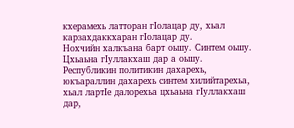кхерамехь латторан гIолацар ду, хьал карзахдаккхаран гIолацар ду.
Нохчийн халкъана барт оьшу. Синтем оьшу. Цхьаьна гIуллакхаш дар а оьшу. Республикин политикин дахарехь, юкъараллин дахарехь синтем хилийтарехьа, хьал лартIе далорехьа цхьаьна гIуллакхаш дар,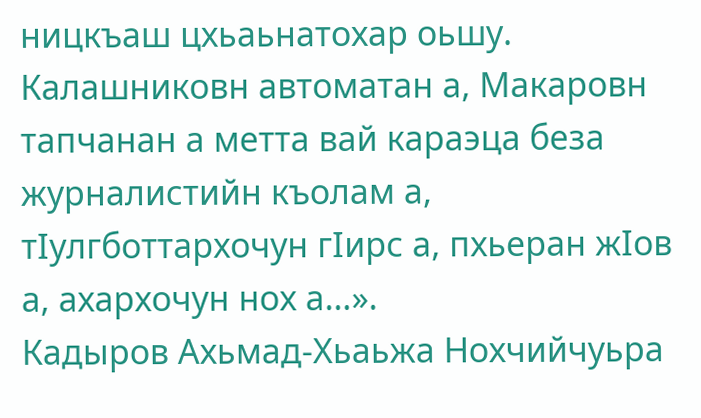ницкъаш цхьаьнатохар оьшу. Калашниковн автоматан а, Макаровн тапчанан а метта вай караэца беза журналистийн къолам а, тIулгботтархочун гIирс а, пхьеран жIов а, ахархочун нох а…».
Кадыров Ахьмад-Хьаьжа Нохчийчуьра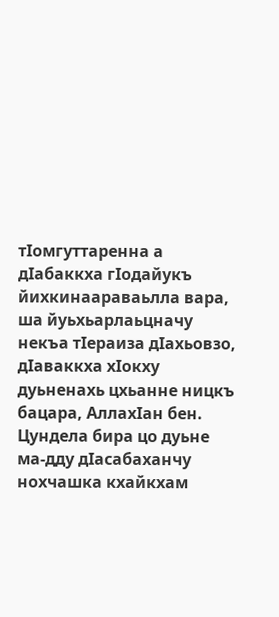тIомгуттаренна а дIабаккха гIодайукъ йихкинаараваьлла вара, ша йуьхьарлаьцначу некъа тIераиза дIахьовзо, дIаваккха хIокху дуьненахь цхьанне ницкъ бацара, АллахIан бен. Цундела бира цо дуьне ма-дду дIасабаханчу нохчашка кхайкхам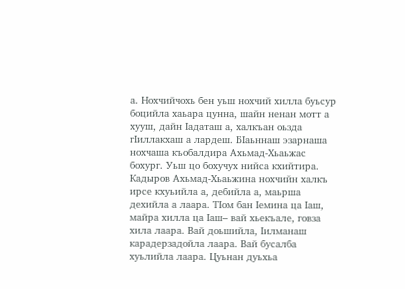а. Нохчийчохь бен уьш нохчий хилла буьсур боцийла хаьара цунна, шайн ненан мотт а хууш, дайн Iадаташ а, халкъан оьзда гIиллакхаш а лардеш. БIаьннаш эзарнаша нохчаша къобалдира Ахьмад-Хьаьжас бохург. Уьш цо бохучух нийса кхийтира.
Кадыров Ахьмад-Хьаьжина нохчийн халкъ ирсе кхуьийла а, дебийла а, маьрша дехийла а лаара. ТIом бан Iемина ца Iаш, майра хилла ца Iаш– вай хьекъале, говза хила лаара. Вай доьшийла, Iилманаш карадерзадойла лаара. Вай бусалба хуьлийла лаара. Цуьнан дуьхьа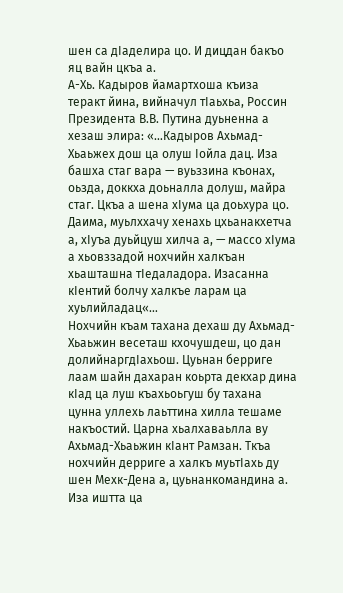шен са дIаделира цо. И дицдан бакъо яц вайн цкъа а.
А-Хь. Кадыров йамартхоша къиза теракт йина, вийначул тIаьхьа, Россин Президента В.В. Путина дуьненна а хезаш элира: «…Кадыров Ахьмад-Хьаьжех дош ца олуш Iойла дац. Иза башха стаг вара — вуьззина къонах, оьзда, доккха доьналла долуш, майра стаг. Цкъа а шена хIума ца доьхура цо. Даима, муьлххачу хенахь цхьанакхетча а, хIуъа дуьйцуш хилча а, — массо хIума а хьовззадой нохчийн халкъан хьашташна тIедаладора. Изасанна кIентий болчу халкъе ларам ца хуьлийладац«…
Нохчийн къам тахана дехаш ду Ахьмад-Хьаьжин весеташ кхочушдеш, цо дан долийнаргдIахьош. Цуьнан берриге лаам шайн дахаран коьрта декхар дина кIад ца луш къахьоьгуш бу тахана цунна уллехь лаьттина хилла тешаме накъостий. Царна хьалхаваьлла ву Ахьмад-Хьаьжин кIант Рамзан. Ткъа нохчийн дерриге а халкъ муьтIахь ду шен Мехк-Дена а, цуьнанкомандина а. Иза иштта ца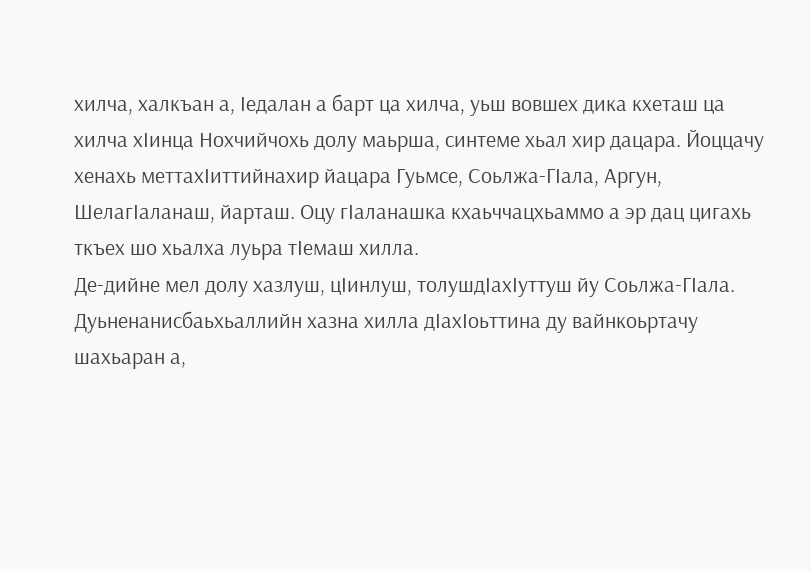хилча, халкъан а, Iедалан а барт ца хилча, уьш вовшех дика кхеташ ца хилча хIинца Нохчийчохь долу маьрша, синтеме хьал хир дацара. Йоццачу хенахь меттахIиттийнахир йацара Гуьмсе, Соьлжа-ГIала, Аргун, ШелагIаланаш, йарташ. Оцу гIаланашка кхаьччацхьаммо а эр дац цигахь ткъех шо хьалха луьра тIемаш хилла.
Де-дийне мел долу хазлуш, цIинлуш, толушдIахIуттуш йу Соьлжа-ГIала. Дуьненанисбаьхьаллийн хазна хилла дIахIоьттина ду вайнкоьртачу шахьаран а,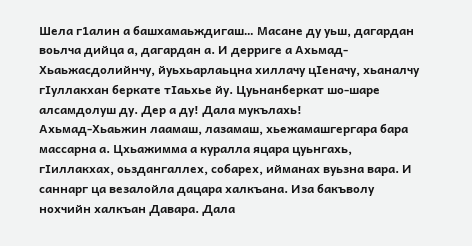Шела г1алин а башхамаьждигаш… Масане ду уьш, дагардан воьлча дийца а, дагардан а. И дерриге а Ахьмад-Хьаьжасдолийнчу, йуьхьарлаьцна хиллачу цIеначу, хьаналчу гIуллакхан беркате тIаьхье йу. Цуьнанберкат шо-шаре алсамдолуш ду. Дер а ду! Дала мукълахь!
Ахьмад-Хьаьжин лаамаш, лазамаш, хьежамашгергара бара массарна а. Цхьажимма а куралла яцара цуьнгахь, гIиллакхах, оьздангаллех, собарех, ийманах вуьзна вара. И саннарг ца везалойла дацара халкъана. Иза бакъволу нохчийн халкъан Давара. Дала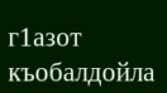г1азот къобалдойла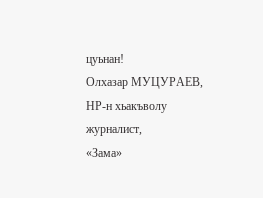цуьнан!
Олхазар МУЦУРАЕВ,
НР-н хьакъволу журналист,
«Зама»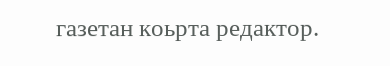газетан коьрта редактор.